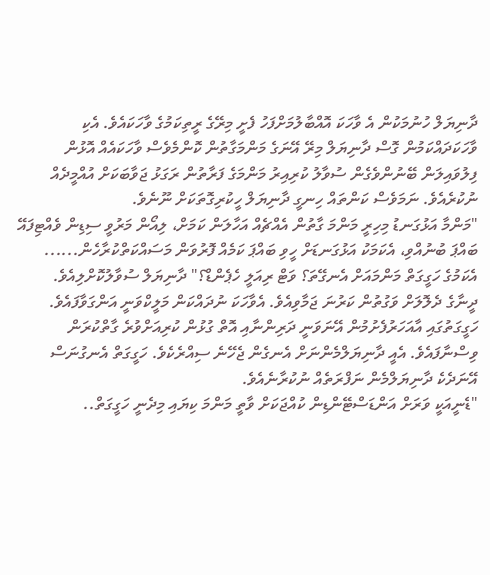ދާނިޔަލް ހުނުމަކުން އެ ވާހަކަ އޮއްބާލުމަށްފަހު ފެށީ މިރޭގެ ރީތިކަމުގެ ވާހަކައެވެ. އެކި ވާހަކަދައްކަމުން ގޮސް ދާނިޔަލް މިރޭ އޭނަގެ މަންމަގާތުން ކޮންމެވެސް ވާހަކައެއް އޮޅުން ފިލުވައިލަން ބޭނުންވެގެން ސުވާލު ކުރިއިރު މަންމަގެ ފަރާތުން ރަގަޅު ޖަވާބަކަށް އުއްމީދެއް ނުކުރެއެވެ. ނަމަވެސް ކަންތައް ހިނގީ ދާނިޔަލް ހީކުރިގޮތަކަށް ނޫނެވެ.
"މަންމާ އަޅުގަނޑު މިހިރީ މަންމަ ގާތުން އެއްޗެއް އަހާލަން ކަމަށް، ލިއޯން މަރުވީ ސިޑިން ވެއްޓިފައޭ ބައްޕަ ބުނުއްވި، އެކަމަކު އަޅުގަނޑަށް ހީވި ބައްޕަ ކަމެއް ފޮރުވަން މަސައްކަތްކުރާހެން...... އެކަމުގެ ހަގީގަތް މަންމައަށް އެނގޭތަ؟ ވަޓް ރިއަލީ ހެޕެންޑް؟" ދާނިޔަލް ސުވާލުކޮށްލިއެވެ.
ދީނާގެ ދެލޮލަށް ވަގުތުން ކަރުނަ ޖަމާވިއެވެ. އެވާހަކަ ނުދައްކަން މަލީކްވަނީ އަންގަވާފައެވެ. ހަގީގަތުގައި އާއަހަރުފެށުމުން އޭނަވަނީ ދަރިންނާއި އޮތް ގުޅުން ކުރިއަށްވުރެ ގާތްކުރަން ވިސްނާފައެވެ. އެއީ ދާނިޔަލްމެންނަށް އެނގެން ޖެހޭނެ ސިއްރެކެވެ. ހަގީގަތް އެނގުނަސް އޭނަދެކެ ދާނިޔަލްމެން ނަފްރަތެއް ނުކުރާނެއެވެ.
"ޑެނީއަކީ ވަރަށް އަންޑަސްޓޭންޑިން ކުއްޖަކަށް ވާތީ މަންމަ ކިޔައި މިދެނީ ހަގީގަތް..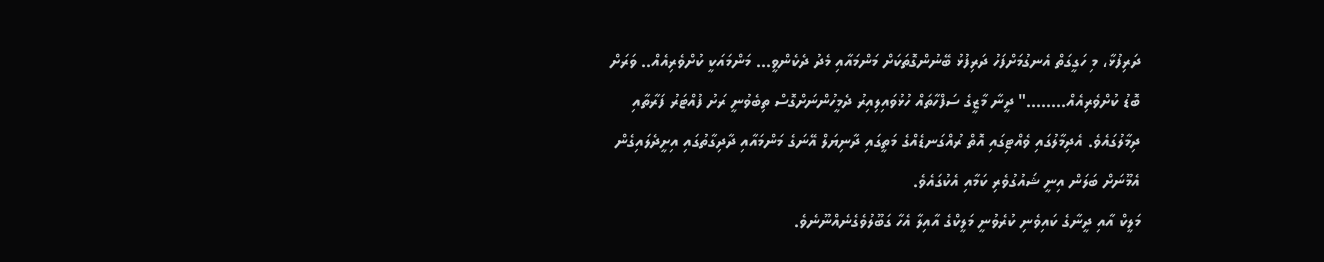ދަރިފުޅާ، މި ހަގީގަތް އެނގުމަށްފަހު ދަރިފުޅު ބޭނުންގޮތަކަށް މަންމައާއި މެދު ދެކެންވީ... މަންމައަކީ ކުށްވެރިއެއް.. ވަރަށް ބޮޑު ކުށްވެރިއެއް........" ދީނާ މާޒީގެ ސަފްހާތައް ހުޅުވައިލިއިރު ދެމީހުންނަށްގޮސް ތިބެވުނީ ރަށު ފުއްޓަރު ފަރާތާއި ދިމާލުގައެވެ. އެދިމާލުގައި ވެއްޓިގައި އޮތް ރުއްގަނޑެއްގެ މަތީގައި ދާނިޔަލް އޭނަގެ މަންމައާއި ދާދިގާތުގައި އިށީދެލައިގެން އެމޫނަށް ބަލަން އިނީ ޝައުގުވެރި ކަމާއި އެކުގައެވެ.
މަލީކް އާއި ދީނާގެ ކައިވެނި ކުރެވުނީ މަލީކްގެ އާއިލާ އެހާ ގަބޫލުވެގެނެއްނޫނެވެ.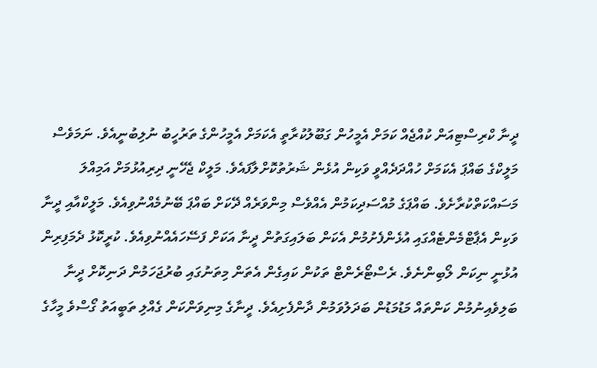ދީނާ ކްރިސްޓިއަން ކުއްޖެއް ކަމަށް އެމީހުން ގަބޫލުކުރާތީ އެކަމަށް އެމީހުންގެ ތަރުހީބު ނުލިބުނީއެވެ. ނަމަވެސް މަލީކްގެ ބައްޕަ އެކަމަށް ހުއްދަދެއްވީ ވަކިން އުޅެން ޝަރުތުކޮށްލާފައެވެ. މަލީކް ޖެހޭނީ ދިރިއުޅުމަށް އަމިއްލަ މަސައްކަތްކުރާށެވެ. ބައްޕަގެ މުއްސަދިކަމުން އެއްވެސް މިންވަރެއް ދޭކަށް ބައްޕަ ބޭނުމެއްނުވިއެވެ. މަލީކްއާއި ދީނާ ވަކިން އެޕާޓްމެންޓެއްގައި އުޅެންފެށުމުން އެކަން ބަލައިގަތުން ދީނާ އަކަށް ފަސޭހައެއްނުވިއެވެ. ކުރީކޮޅު ދެމަފިރިން އުޅުނީ ނިކަން ލޯބިންނެވެ. ރެސްޓޯރެންޓް ތަކުން ކައިގެން އެތަން މިތަނުގައި ބުރުޖަހަމުން ދަނިކޮށް ދީނާ ބަލިވެއިނުމުން ކަންތައް މަޑުމަޑުން ބަދަލުވަމުން ދާންފެށިއެވެ. ދީނާގެ މިނިވަންކަން ގެއްލި ތަބީއަތު ގޯސްވެ މީހާގެ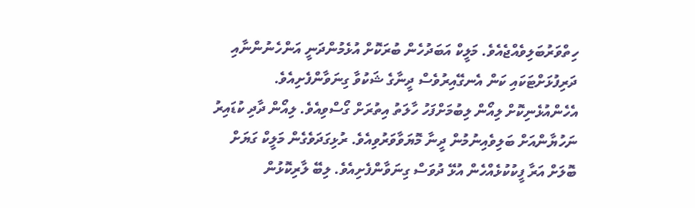ހިތްވަރުބަލިވެއްޖެއެވެ. މަލީކް އަބަދުހެން ބުރަކޮށް އުޅެމުންދަނީ އަންހެނުންނާއި ދަރިފުޅަށްޓަކައި ކަން އެނގޭއިރުވެސް ދީނާގެ ޝަކުވާ ގިނަވާންފެށިއެވެ. އެހެންއުޅެނިކޮށް ލިއޯން ލިބުމަށްފަހު ހާލަތު އިތުރަށް ގޯސްވިއެވެ. ލިއޯން ދާދި ކުޑައިރު ނަހުޔާންއަށް ބަލިވެއިނުމުން ދީނާ މޮޔަވާވަރުވިއެވެ. ރުޅިގަދަވެގެން މަލީކް ގަޔަށް ބޮލަށް އަރާ ފީކުކުޅެއްހެން އުޅޭ ދުވަސް ގިނަވާންފެށިއެވެ. ލިބޭ ލާރިކޮޅުން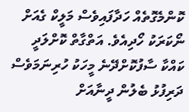ކޮންމެގޮތެއް ހަދާފައިވެސް މަލީކް ގެއަށް ނޯކަރަކު ހޯދިއެވެ. އަތްގާތް ކޮށްލަދީ ކައްކާ ސާފުކޮށްދޭނެ މީހަކު ހުރިނަމަވެސް ދަރިފުޅު ބެލުން ދީނާއަށް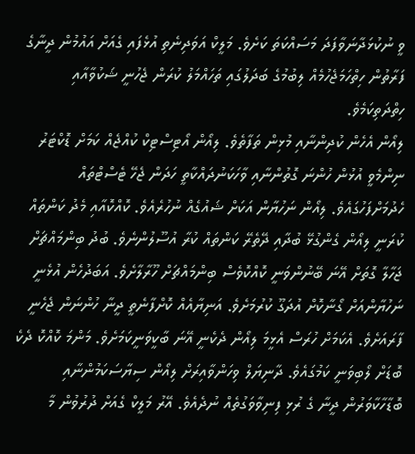ވީ ނުކުޅަދާނަވާފަދަ މަސައްކަތަ ކަށެވެ. މަލީކް އަވަދިނެތި އުޅެފައި ގެއަށް އައުމުން ދީނާގެ ފަރާތުން ހިތްހަމަޖެހުމެއް ލިބުމުގެ ބަދަލުގައި ތަހައްމަލު ކުރަން ޖެހުނީ ޝަކުވާއާއި ހިތްދަތިކަމެވެ.
ލިއޯން އެހެން ކުދިންނާއި މުޅިން ތަފާތެވެ. ލިއޯން އޯޓިސްޓިކް ކުއްޖެއް ކަމަށް ޑޮކްޓަރު ނިންމެވީ އުޅުން ހުންނަ ގޮތުންނާއި ވާހަކަނުދައްކާތީ ހަދަން ޖެހޭ ޓެސްޓްތައް ހެދުމަށްފަހުގައެވެ. ލިއޯން ނަހުޔާން އަކަށް ޝައުގެއް ނުހުރެއެވެ. ކޮއްކޮއާއި މެދު ކަންތައް ކުރަނީ ލިއޯން ގެންގުޅޭ ބުދާއި ދޭތެރޭ ކަންތައް ކުރާ އުސޫލުންނެވެ. ބުދު ބިންމައްޗަށް ޖަހާލާ ގޮތަށް އޭނަ ބޭނުންވަނީ ކޮއްކޮވެސް ބިންމައްޗަށް ހޫރާލާށެވެ. އަބަދުހެން އުޅެނީ ނަހުޔާންއަށް ގޯނާކޮށް އުދަގޫ ކުރުމަށެވެ. އަނިޔާއެއް ކޮށްފާނެތީ ދީނާ ހުންނަން ޖެހެނީ ފާރައަށެވެ. އެކަމަށް ހުރަސް އެޅީމަ ލިއޯން ދެކެނީ އޭނަ ބާކީވަނީކަމަށެވެ. މަންމަ ކޮއްކޮ ދެކެ ބޮޑަށް ލޯބިވަނީ ކަމުގައެވެ. ދާނިޔަލް ވިހަންވާއިރަށް ލިއޯން ސިޔާސަކަމުންނާއި ބޮޑާހާކާވަރުން ދީނާ ގެ ރުޅި ފިނިވާވަގުތެއް ނުދެއެވެ. އޭރު މަލީކް ގެއަށް ދުރުވުން މާ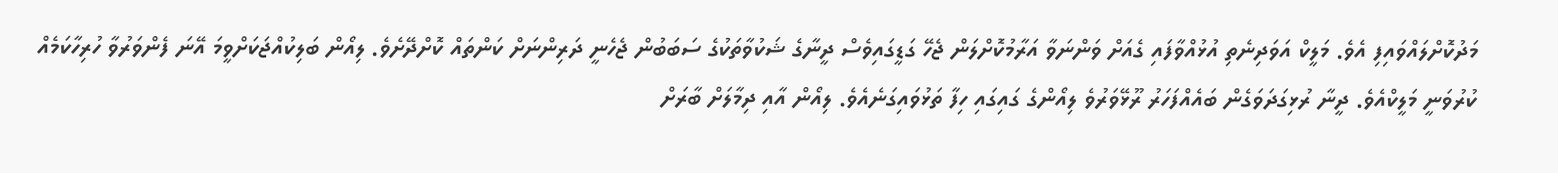މަދުކޮށްލައްވައިފި އެވެ. މަލީކް އަވަދިނެތި އުޅުއްވާފައި ގެއަށް ވަންނަވާ އަރާމުކޮށްލަން ޖެހޭ ގަޑީގައިވެސް ދީނާގެ ޝަކުވާތަކުގެ ސަބަބުން ޖެހެނީ ދަރިންނަށް ކަންތައް ކޮށްދޭށެވެ. ލިއޯން ބަލިކުއްޖަކަށްވީމަ އޭނަ ފެންވަރުވާ ހުރިހާކަމެއް ކުރުވަނީ މަލީކްއެވެ. ދީނާ ރުޅިގަދަވަގެން ބައެއްފަހަރު ރޫޅޭވަރުވެ ލިއޯންގެ ގައިގައި ހިފާ ތަޅުވައިގަނެއެވެ. ލިއޯން އާއި ދިމާލަށް ބާރަށް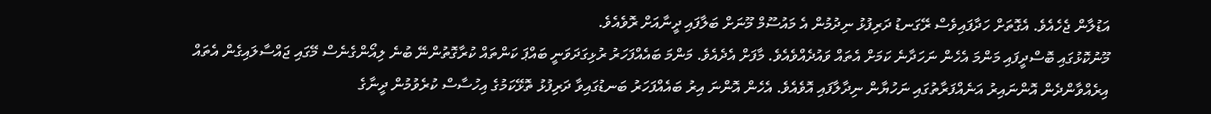އަޑުލާން ޖެހެއެވެ. އެގޮތަށް ހަދާފައިވެސް ރޭގަނޑު ދަރިފުޅު ނިދުމުން އެ މައުސޫމް މޫނަށް ބަލާފައި ދީނާއަށް ރޮވެއެވެ.
މޫނުކޮޅުގައި ބޮސްދީފައި މަންމަ އެހެން ނަހަދާނެ ކަމަށް އެތައް ވައުދެއްވެއެވެ. މާފަށް އެދެއެވެ. މަންމަ ބައެއްފަހަރު ރުޅިގަދަވަނީ ބައްޕަ ކަންތައް ކުރާގޮތުންނޭ ބުނެ ލިއޯންގެނެސް މޭގައި ޖައްސާލައިގެން އެތައް އިރެއްވާންދެން އޮންނައިރު އަނެއްފަރާތުގައި ނަހުޔާން ނިދާލާފައި އޮވެއެވެ. އެހެން އޮންނަ އިރު ބައެއްފަހަރު ބަނޑުގައިވާ ދަރިފުޅު ތޮޅޭކަމުގެ އިހުސާސް ކުރެވުމުން ދީނާގެ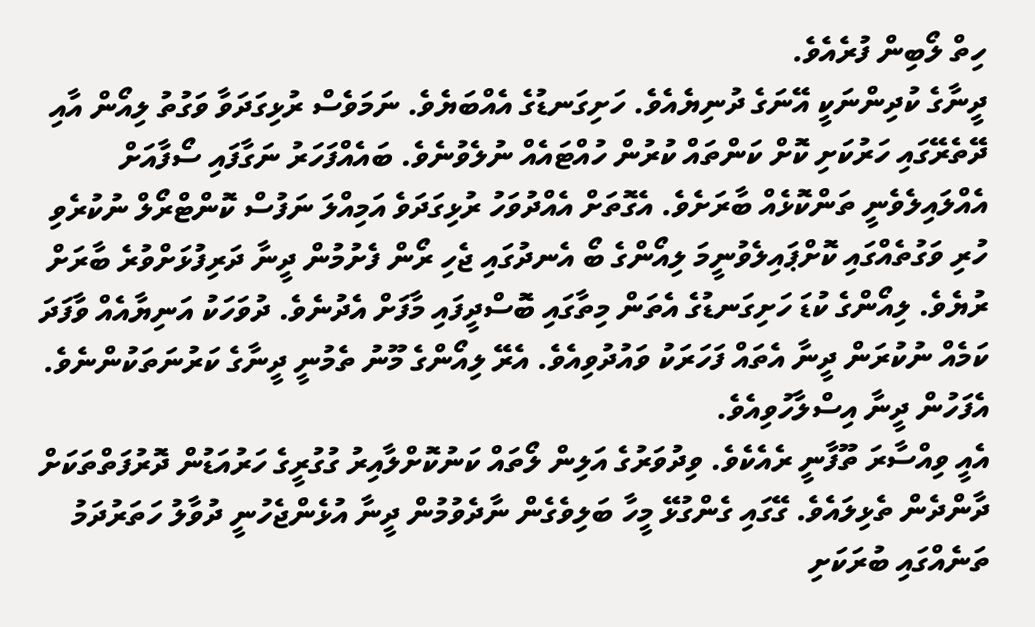ހިތް ލޯބިން ފުރެއެވެ.
ދީނާގެ ކުދިންނަކީ އޭނަގެ ދުނިޔެއެވެ. ހަށިގަނޑުގެ އެއްބަޔެވެ. ނަމަވެސް ރުޅިގަދަވާ ވަގުތު ލިއޯން އާއި ދޭތެރޭގައި ހަރުކަށި ކޮށް ކަންތައް ކުރުން ހުއްޓައެއް ނުލެވުނެވެ. ބައެއްފަހަރު ނަގާފައި ސޯފާއަށް އެއްލައިލެވެނީ ތަންކޮޅެއް ބާރަށެވެ. އެގޮތަށް އެއްދުވަހު ރުޅިގަދަވެ އަމިއްލަ ނަފުސް ކޮންޓްރޯލް ނުކުރެވި ހުރި ވަގުތެއްގައި ކޮށްޕައިލެވުނީމަ ލިއޯންގެ ބޯ އެނދުގައި ޖެހި ރޯން ފެށުމުން ދީނާ ދަރިފުޅަށްވުރެ ބާރަށް ރުޔެވެ. ލިއޯންގެ ކުޑަ ހަށިގަނޑުގެ އެތަން މިތާގައި ބޮސްދީފައި މާފަށް އެދުނެވެ. ދުވަހަކު އަނިޔާއެއް ވާފަދަ ކަމެއް ނުކުރަން ދީނާ އެތައް ފަހަރަކު ވައުދުވިއެވެ. އެރޭ ލިއޯންގެ މޫނު ތެމުނީ ދީނާގެ ކަރުނަތަކުންނެވެ. އެފަހުން ދީނާ އިސްލާހުވިއެވެ.
އެއީ ވިއްސާރަ ތޫފާނީ ރެއެކެވެ. ވިދުވަރުގެ އަލިން ލޯތައް ކަނުކޮށްލާއިރު ގުގުރީގެ ހަރުއަޑުން ދޮރުފަތްތަކަށް ދާންދެން ތެޅިލައެވެ. ގޭގައި ގެންގުޅޭ މީހާ ބަލިވެގެން ނާދެވުމުން ދީނާ އުޅެންޖެހުނީ ދުވާލު ހަތަރުދަމު ތަނެއްގައި ބުރަކަށި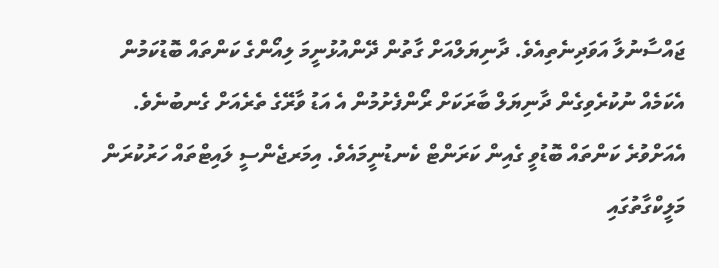ޖައްސާނުލާ އަވަދިނެތިއެވެ. ދާނިޔަލްއަށް ގާތުން ދޭންއުޅުނީމަ ލިއޯންގެ ކަންތައް ބޮޑުކަމުން އެކަމެއް ނުކުރެވިގެން ދާނިޔަލް ބާރަކަށް ރޯންފެށުމުން އެ އަޑު ވާރޭގެ ތެރެއަށް ގެނބުނެވެ. އެއަށްވުރެ ކަންތައް ބޮޑުވީ ގެއިން ކަރަންޓް ކެނޑުނީމައެވެ. އިމަރޖެންސީ ލައިޓްތައް ހަރުކުރަން މަލީކްގާތުގައި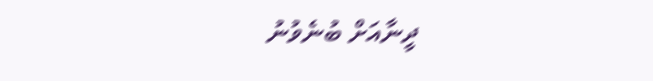ދީނާއަށް ބުނެވުނު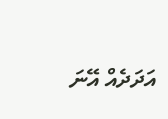އަދަދެއް އޭނަ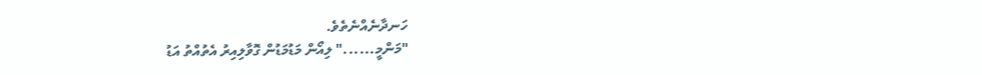ހަނދާނެއްނެތެވެ.
"މަންމީ......" ލިއޯން މަޑުމަޑުން ގޮވާލިއިރު އެތުއްތު އަޑު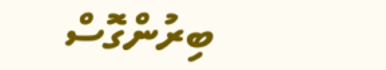ބިރުންގޮސް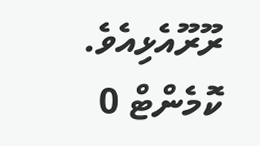ރޫރޫއެޅިއެވެ.
ކޮމެންޓް 0